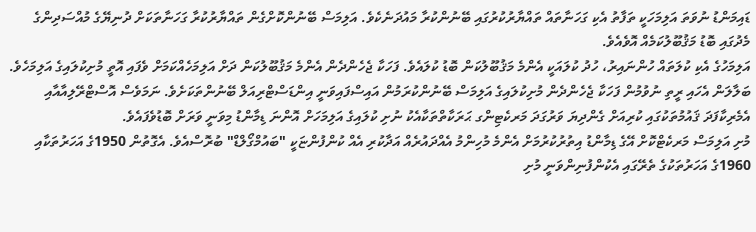ޑައިމަންޑު ނުވަތަ އަލިމަހަކީ ތަފާތު އެކި ގަހަނާތައް ތައްޔާރުކުރުގައި ބޭނުންކުރާ މައުދަނެކެވެ. އަލިމަސް ބޭނުންކޮށްގެން ތައްޔާރުކުރާ ގަހަނާތަކަށް ދުނިޔޭގެ މުއްސަދިންގެ މެދުގައި ބޮޑު މަޤުބޫލުކަމެއް އޮވެއެވެ.
އަލިމަހުގެ އެކި ކުލަތައް ހުންނައިރު، ހުދު ކުލައަކީ އެންމެ މަޤުބޫލުކަން ބޮޑު ކުލައެވެ. ފަހަކާ ޖެހެންދެން އެންމެ މަޤުބޫލުކަން ދަށް އަލިމަހެއްކަމަށް ވެފައި އޮތީ މުށިކުލައިގެ އަލިމަހެވެ.
ބަލާލަން އެހައި ރީތި ނުވުމުން ފަހަކާ ޖެހެންދެން މުށިކުލައިގެ އަލިމަސް ބޭނުންކުރަމުން އައިސްފައިވަނީ އިންޑަސްޓްރިއަލް ބޭނުންތަކަށެވެ. ނަމަވެސް އޮސްޓްރޭލިއާއާއި އެމެރިކާފަދަ ޤައުމުތަކުގައި ކުރިއަށް ގެންދިޔަ ވަރުގަދަ މަރކެޓިންގ ޙަރަކާތްތަކާއެކު ނުށި ކުލައިގެ އަލިމަހަށް އޮންނަ ޑިމާންޑު މިވަނީ ވަރަށް ބޮޑުވެފައެވެ.
މުށި އަލިމަސް މަރކެޓްކޮށް އޭގެ ޑިމާންޑު އިތުރުކުރުމަށް އެންމެ މުހިންމު އެއްދައުރެއް އަދާކުރި އެއް ކުންފުންޏަކީ "ބައުމްގޯލްޑް" ބުރޮސްއެވެ. އެގޮތުން 1950ގެ އަހަރުތަކާއި 1960ގެ އަހަރުތަކުގެ ތެރޭގައި އެކުންފުނިންވަނީ މުށި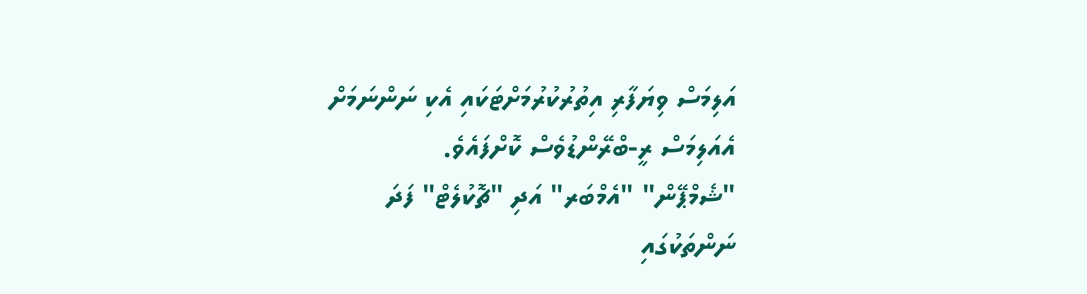އަލިމަސް ވިޔަފާރި އިތުރުކުރުމަށްޓަކައި އެކި ނަންނަމަށް އެއަލިމަސް ރީ-ބްރޭންޑުވެސް ކޮށްފައެވެ.
"ޝެމްޕޭން" "އެމްބަރ" އަދި "ޗޮކުލެޓް" ފަދަ ނަންތަކުގައި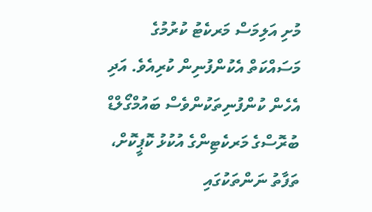މުށި އަލިމަސް މަރކެޓު ކުރުމުގެ މަސައްކަތް އެކުންފުނިން ކުރިއެވެ. އަދި އެހެން ކުންފުނިތަކުންވެސް ބައުމްގޯލްޑް ބުރޮސްގެ މަރކެޓިންގެ އުކުޅު ކޮޕީކޮށް، ތަފާތު ނަންތަކުގައި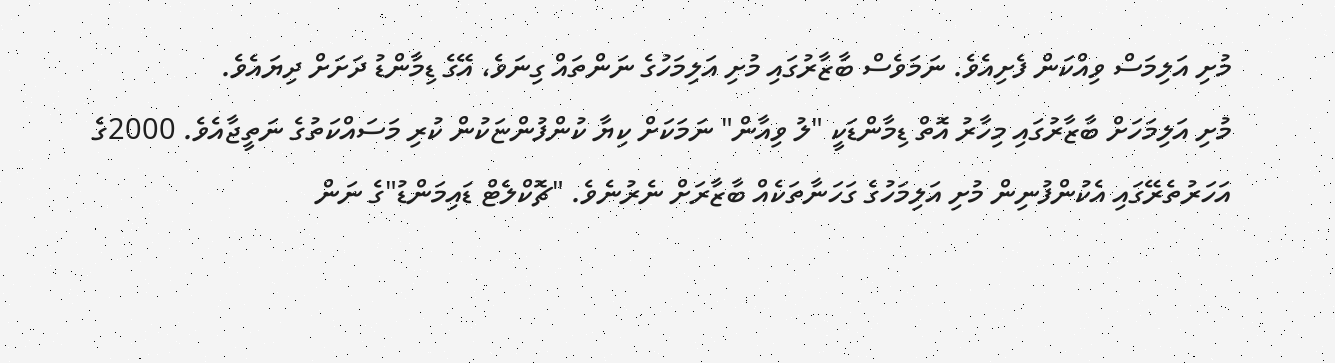މުށި އަލިމަސް ވިއްކަން ފެށިއެވެ. ނަމަވެސް ބާޒާރުގައި މުށި އަލިމަހުގެ ނަންތައް ގިނަވެ، އޭގެ ޑިމާންޑު ދަށަށް ދިޔައެވެ.
މުށި އަލިމަހަށް ބާޒާރުގައި މިހާރު އޮތް ޑިމާންޑަކީ "ލު ވިއާން" ނަމަކަށް ކިޔާ ކުންފުންޏަކުން ކުރި މަސައްކަތުގެ ނަތީޖާއެވެ. 2000ގެ އަހަރުތެރޭގައި އެކުންފުނިން މުށި އަލިމަހުގެ ގަހަނާތަކެއް ބާޒާރަށް ނެރުނެވެ. "ޗޮކްލެޓް ޑައިމަންޑު"ގެ ނަން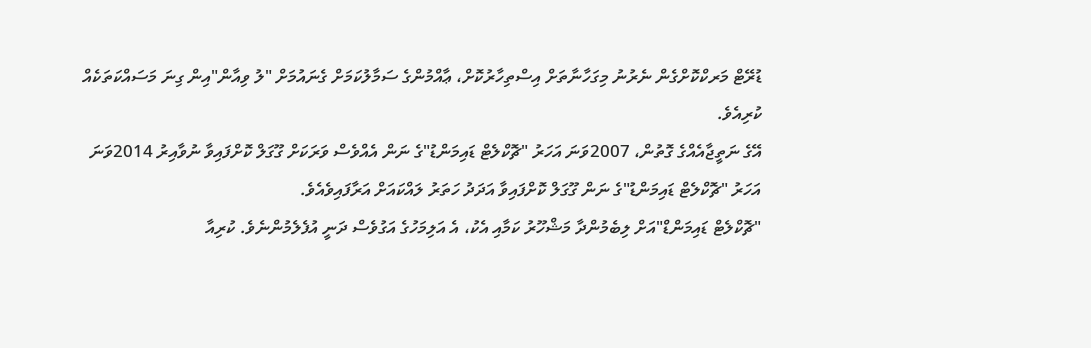ޑުރޭޓް މަރކްކޮށްގެން ނެރުނު މިގަހާނާތަށް އިސްތިހާރުކޮށް، ޢާއްމުންގެ ސަމާލުކަމަށް ގެނައުމަށް "ލު ވިއާން"އިން ގިނަ މަސައްކަތަކެއް ކުރިއެވެ.
އޭގެ ނަތީޖާއެއްގެ ގޮތުން، 2007ވަނަ އަހަރު "ޗޮކްލެޓް ޑައިމަންޑު"ގެ ނަން އެއްވެސް ވަރަކަށް ގޫގަލް ކޮށްފައިވާ ނުވާއިރު 2014ވަނަ އަހަރު "ޗޮކްލެޓް ޑައިމަންޑު"ގެ ނަން ގޫގަލް ކޮށްފައިވާ އަދަދު ހަތަރު ލައްކައަށް އަރާފައިވެއެވެ.
"ޗޮކްލެޓް ޑައިމަންޑް"އަށް ލިބެމުންދާ މަޝްހޫރު ކަމާއި އެކު، އެ އަލިމަހުގެ އަގުވެސް ދަނީ އުފެލެމުންނެވެ. ކުރިއާ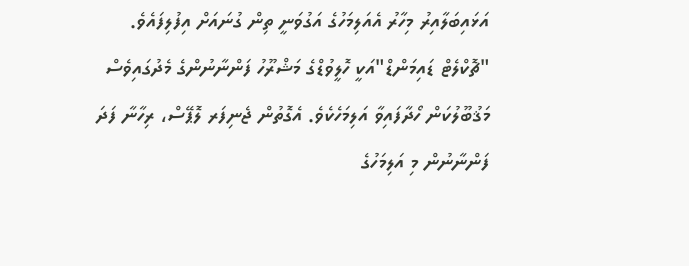އަޅައިބަލާއިރު މިހާރު އެއަލިމަހުގެ އަގުވަނީ ތިން ގުނައަށް އިފުލިފައެވެ.
"ޗޮކްލެޓް ޑައިމަންޑް"އަކީ ހޮލީވުޑްގެ މަޝްރޫހު ފަންނާނުންގެ މެދުގައިވެސް މަޤުބޫލުކަން ހޯދާފައިވާ އަލިމަހެކެވެ. އެގޮތުން ޖެނިފަރ ލޮޕޭސް، ރިހާނާ ފަދަ ފަންނާނުން މި އަލިމަހުގެ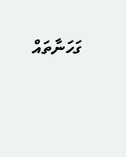ގަހަނާތައް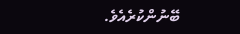ބޭނުންކުރެއެވެ.